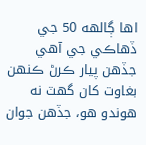اها ڳالهه 50 جي ڏهاڪي جي آهي جڏهن پيار ڪرڻ ڪنهن بغاوت کان گهٽ نه هوندو هو، جڏهن جوان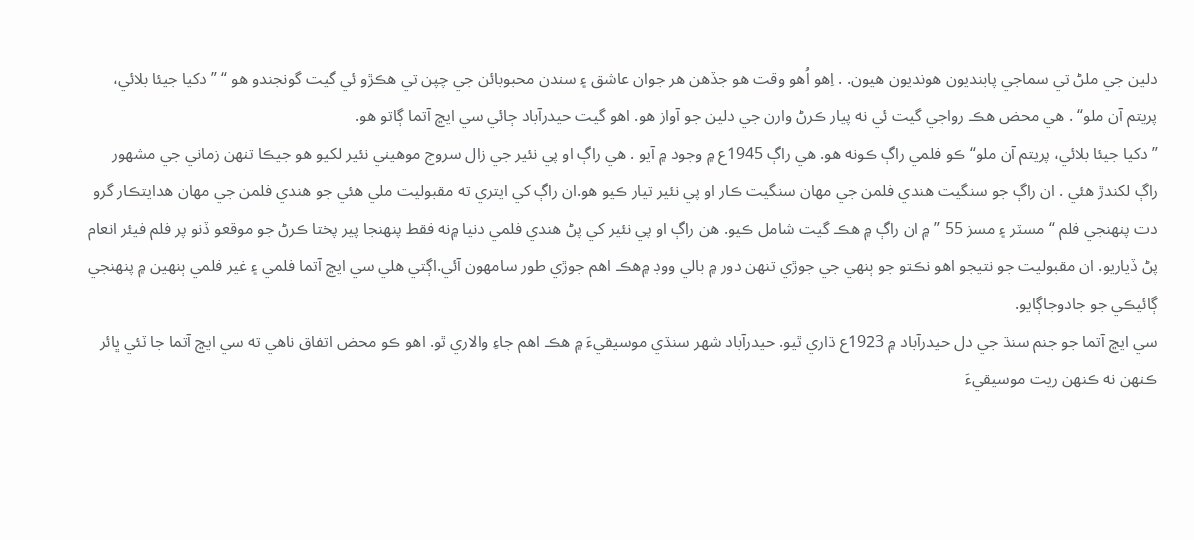دلين جي ملڻ تي سماجي پابنديون هونديون هيون. . اِهو اُهو وقت هو جڏهن هر جوان عاشق ۽ سندن محبوبائن جي چپن تي هڪڙو ئي گيت گونجندو هو “ ”دکيا جيئا بلائي، پريتم آن ملو“ . هي محض هڪ رواجي گيت ئي نه پيار ڪرڻ وارن جي دلين جو آواز هو. اهو گيت حيدرآباد ڄائي سي ايڇ آتما ڳاتو هو.
”دکيا جيئا بلائي، پريتم آن ملو“ ڪو فلمي راڳ ڪونه هو. هي راڳ 1945ع ۾ وجود ۾ آيو . هي راڳ او پي نئير جي زال سروج موهيني نئير لکيو هو جيڪا تنهن زماني جي مشهور راڳ لکندڙ هئي . ان راڳ جو سنگيت هندي فلمن جي مهان سنگيت ڪار او پي نئير تيار ڪيو هو.ان راڳ کي ايتري ته مقبوليت ملي هئي جو هندي فلمن جي مهان هدايتڪار گرو دت پنهنجي فلم “مسٽر ۽ مسز 55 ” ۾ ان راڳ ۾ هڪ گيت شامل ڪيو. هن راڳ او پي نئير کي پڻ هندي فلمي دنيا ۾نه فقط پنهنجا پير پختا ڪرڻ جو موقعو ڏنو پر فلم فيئر انعام پڻ ڏياريو. ان مقبوليت جو نتيجو اهو نڪتو جو ٻنهي جي جوڙي تنهن دور ۾ بالي ووڊ ۾هڪ اهم جوڙي طور سامهون آئي.اڳتي هلي سي ايڇ آتما فلمي ۽ غير فلمي ٻنهين ۾ پنهنجي ڳائيڪي جو جادوجاڳايو.
سي ايڇ آتما جو جنم سنڌ جي دل حيدرآباد ۾ 1923ع ڌاري ٿيو. حيدرآباد شهر سنڌي موسيقيءَ ۾ هڪ اهم جاءِ والاري ٿو. اهو ڪو محض اتفاق ناهي ته سي ايڇ آتما جا ٽئي ڀائر ڪنهن نه ڪنهن ريت موسيقيءَ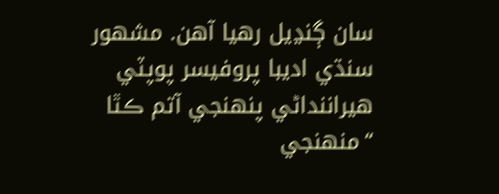سان ڳنڍيل رهيا آهن. مشهور سنڌي اديبا پروفيسر پوپٽي هيراننداڻي پنهنجي آتم ڪٿا “منهنجي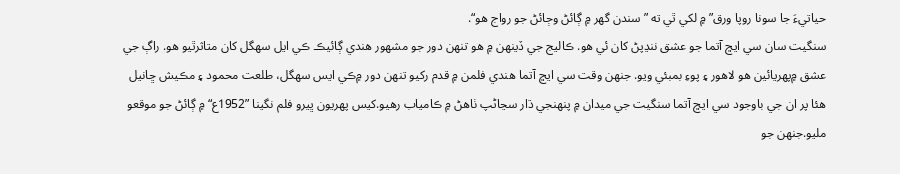حياتيءَ جا سونا روپا ورق” ۾ لکي ٿي ته ”سندن گهر ۾ ڳائڻ وڄائڻ جو رواج هو“.
سنگيت سان سي ايڇ آتما جو عشق ننڍپڻ کان ئي هو. ڪاليج جي ڏينهن ۾ هو تنهن دور جو مشهور هندي ڳائيڪ ڪي ايل سهگل کان متاثرٿيو هو. راڳ جي عشق ۾پهريائين هو لاهور ۽ پوءِ بمبئي ويو. جنهن وقت سي ايڇ آتما هندي فلمن ۾ قدم رکيو تنهن دور ۾ڪي ايس سهگل، طلعت محمود ۽ مڪيش ڇانيل هئا پر ان جي باوجود سي ايڇ آتما سنگيت جي ميدان ۾ پنهنجي ڌار سڃاڻپ ٺاهڻ ۾ ڪامياب رهيو.کيس پهريون ڀيرو فلم نگينا ”1952ع“ ۾ ڳائڻ جو موقعو مليو.جنهن جو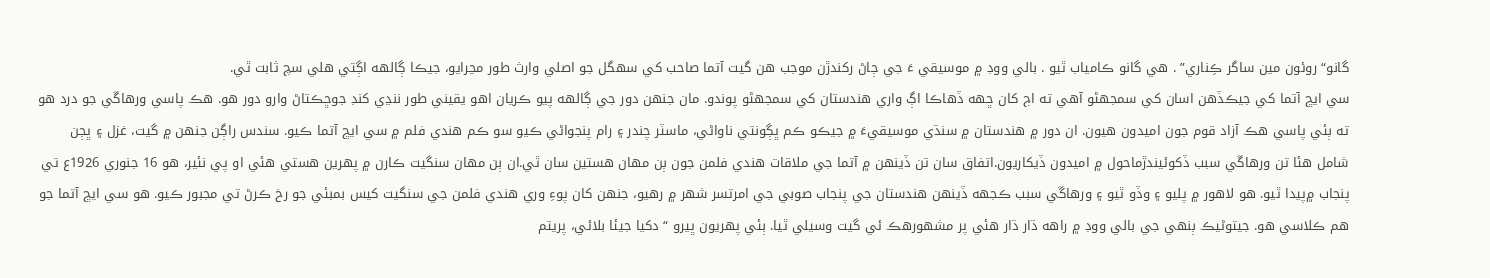گانو“ روئون مين ساگر ڪِناري” . هي گانو ڪامياب ٿيو . بالي ووڊ ۾ موسيقي ءَ جي ڄاڻ رکندڙن موجب هن گيت آتما صاحب کي سهگل جو اصلي وارث طور مڃرايو، جيڪا ڳالهه اڳتي هلي سچ ثابت ٿي.
سي ايڇ آتما کي جيڪڏهن اسان کي سمجهڻو آهي ته اڄ کان ڇهه ڏهاڪا اڳ واري هندستان کي سمجهڻو پوندو. مان جنهن دور جي ڳالهه پيو ڪريان اهو يقيني طور ننڍي کنڊ جوڇڪتاڻ وارو دور هو. هڪ پاسي ورهاڱي جو درد هو ته ٻئي پاسي هڪ آزاد قوم جون اميدون هيون. ان دور ۾ هندستان ۾ سنڌي موسيقيءَ ۾ جيڪو ڪم ڀڳونتي ناواڻي، ماسٽر چندر ۽ رام پنجواڻي ڪيو سو ڪم هندي فلم ۾ سي ايڇ آتما ڪيو. سندس راڳن جنهن ۾ گيت، غزل ۽ ڀڄن شامل هئا تن ورهاڱي سبب ڏکوئيندڙماحول ۾ اميدون ڏيکاريون.اتفاق سان تن ڏينهن ۾ آتما جي ملاقات هندي فلمن جون ٻن مهان هستين سان ٿي.ان ٻن مهان سنگيت ڪارن ۾ پهرين هستي هئي او پي نئير، هو 16 جنوري 1926ع تي پنجاب ۾پيدا ٿيو. هو لاهور ۾ پليو ۽ وڏو ٿيو ۽ ورهاڱي سبب ڪجهه ڏينهن هندستان جي پنجاب صوبي جي امرتسر شهر ۾ رهيو، جنهن کان پوءِ وري هندي فلمن جي سنگيت کيس بمبئي جو رخ ڪرڻ تي مجبور ڪيو. هو سي ايڇ آتما جو هم ڪلاسي هو. جيتوڻيڪ ٻنهي جي بالي ووڊ ۾ راهه ڌار ڌار هئي پر مشهورهڪ ئي گيت وسيلي ٿيا. ٻئي پهريون ڀيرو “ دکيا جيئا بلائي، پريتم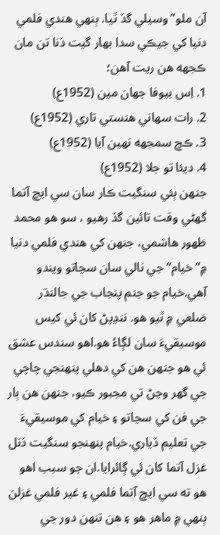آن ملو” وسيلي گڏ ٿيا. ٻنهي هندي فلمي دنيا کي جيڪي سدا بهار گيت ڏنا تن مان ڪجهه هن ريت آهن؛
1. اِس بيوفا جهان مين (1952ع)
2. رات سهاني هنستي تاري (1952ع)
3. ڪڇ سمجهه نهين آيا (1952ع)
4. ديئا تو جلا (1952ع)
جنهن ٻئي سنگيت ڪار سان سي ايڇ آتما گهڻي وقت تائين گڏ رهيو ، سو هو محمد ظهور هاشمي، جنهن کي هندي فلمي دنيا ۾”خيام“ جي نالي سان سڃاتو ويندو آهي.خيام جو جنم پنجاب جي جالنڌر ضلعي ۾ ٿيو هو. ننڍپڻ کان ئي کيس موسيقيءَ سان لڳاءُ هو.اهو سندس عشق ئي هو جنهن هن کي دهلي پنهنجي چاچي جي گهر وڃڻ تي مجبور ڪيو، جنهن هن ٻار جي فن کي سڃاتو ۽ خيام کي موسيقيءَ جي تعليم ڏياري.خيام پنهنجو سنگيت ڏنل غزل آتما کان ئي ڳائرايا.ان جو سبب اهو هو ته سي ايڇ آتما فلمي ۽ غير فلمي غزلن ٻنهي ۾ ماهر هو ۽ هن تنهن دور جي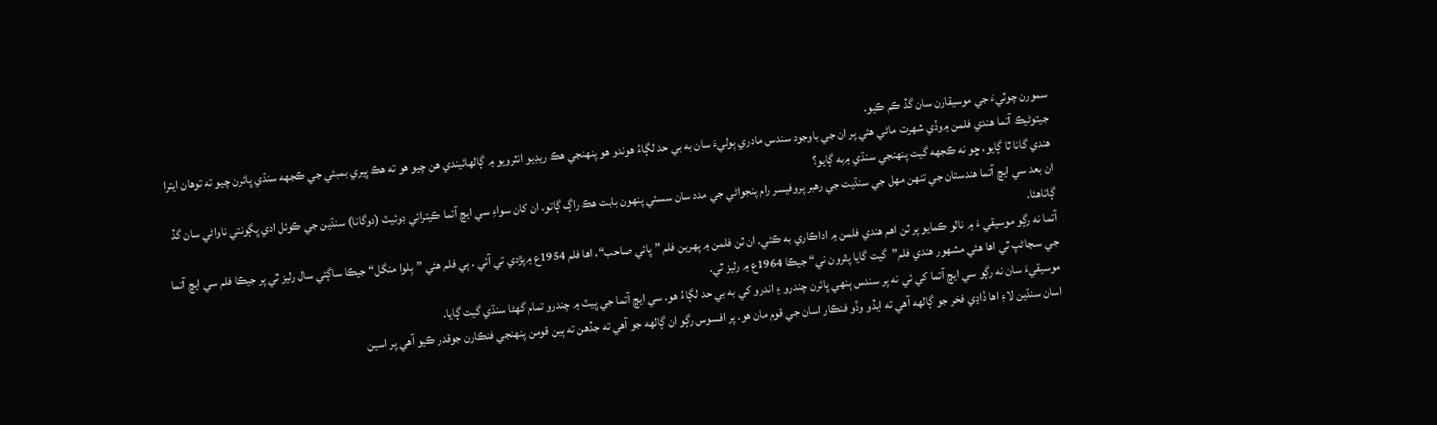سمورن چوٽيءَ جي موسيقارن سان گڏ ڪم ڪيو.
جيتوڻيڪ آتما هندي فلمن ۾وڏي شهرت ماڻي هئي پر ان جي باوجود سندس مادري ٻوليءَ سان به بي حد لڳاءُ هوندو هو پنهنجي هڪ ريڊيو انٽرويو ۾ ڳالهائيندي هن چيو هو ته هڪ ڀيري بمبئي جي ڪجهه سنڌي ڀائرن چيو ته توهان ايترا هندي گانا ٿا ڳايو، ڇو نه ڪجهه گيت پنهنجي سنڌي ۾به ڳايو؟
ان بعد سي ايڇ آتما هندستان جي تنهن مهل جي سنڌيت جي رهبر پروفيسر رام پنجواڻي جي مدد سان سسئي پنهون بابت هڪ راڳ ڳاتو. ان کان سواءِ سي ايڇ آتما ڪيترائي ڊوئيٽ (دوگانا) سنڌين جي ڪوئل ادي ڀڳونتي ناواڻي سان گڏ ڳاتاهئا.
آتما نه رڳو موسيقي ءَ ۾ نالو ڪمايو پر ٽن اهم هندي فلمن ۾ اداڪاري به ڪئي. ان ٽن فلمن ۾ پهرين فلم ”ڀائي صاحب“، اها فلم 1954ع ۾پڙدي تي آئي . ٻي فلم هئي ”بِلوا منگل“ جيڪا ساڳئي سال رليز ٿي پر جيڪا فلم سي ايڇ آتما جي سـڃاڻپ ٿي اها هئي مشهور هندي فلم”گيت گايا پٿرون ني“ جيڪا 1964ع ۾ رليز ٿي.
موسيقيءَ سان نه رڳو سي ايڇ آتما کي ئي نه پر سندس ٻنهي ڀائرن چندرو ۽ اندرو کي به بي حد لڳاءُ هو. سي ايڇ آتما جي ڀيٽ ۾ چندرو تمام گهڻا سنڌي گيت ڳايا.
اسان سنڌين لاءِ اها ڏاڍي فخر جو ڳالهه آهي ته ايڏو وڏو فنڪار اسان جي قوم مان هو. پر افسوس رڳو ان ڳالهه جو آهي ته جڏهن ته ٻين قومن پنهنجي فنڪارن جوقدر ڪيو آهي پر اسين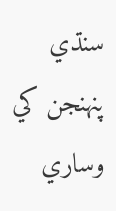سنڌي پنهنجن کي وساري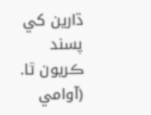ڌارين کي پسند ڪريون ٿا.
(آوامي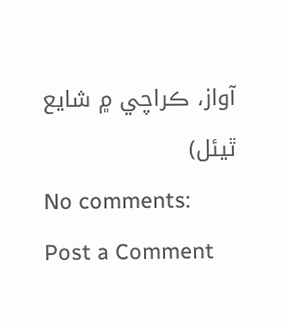آواز، ڪراچي ۾ شايع ٿيئل)
No comments:
Post a Comment